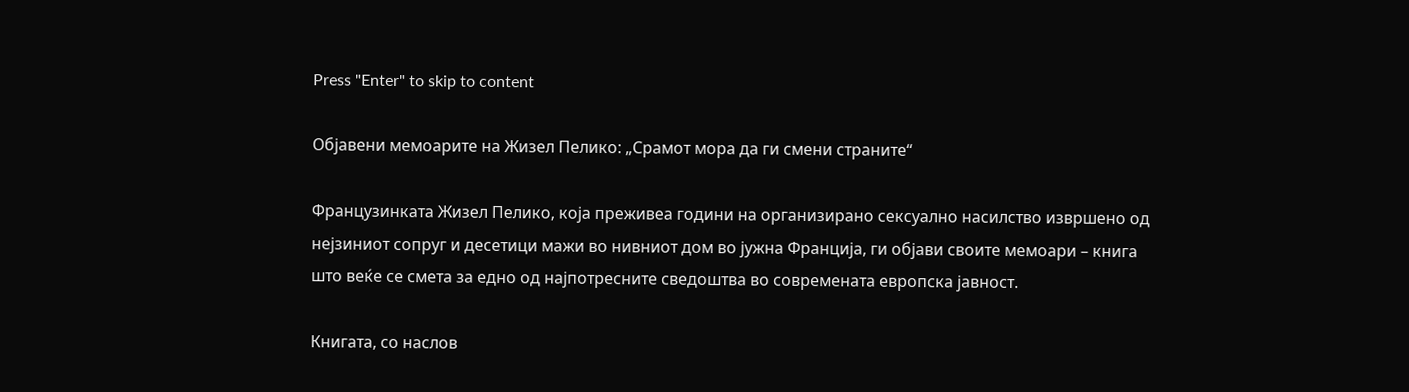Press "Enter" to skip to content

Објавени мемоарите на Жизел Пелико: „Срамот мора да ги смени страните“

Французинката Жизел Пелико, која преживеа години на организирано сексуално насилство извршено од нејзиниот сопруг и десетици мажи во нивниот дом во јужна Франција, ги објави своите мемоари – книга што веќе се смета за едно од најпотресните сведоштва во современата европска јавност.

Книгата, со наслов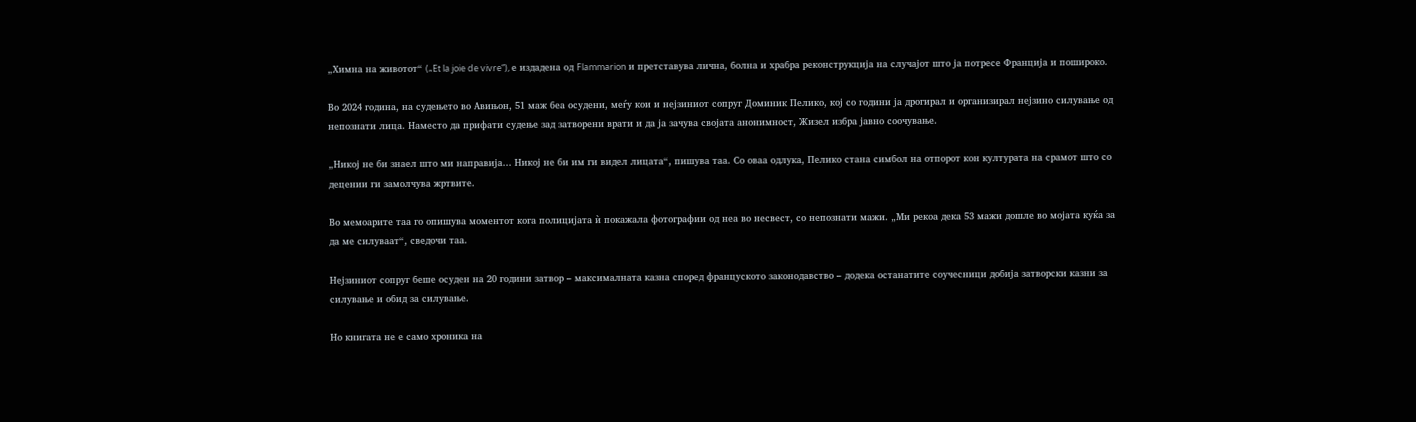„Химна на животот“ („Et la joie de vivre“), е издадена од Flammarion и претставува лична, болна и храбра реконструкција на случајот што ја потресе Франција и пошироко.

Во 2024 година, на судењето во Авињон, 51 маж беа осудени, меѓу кои и нејзиниот сопруг Доминик Пелико, кој со години ја дрогирал и организирал нејзино силување од непознати лица. Наместо да прифати судење зад затворени врати и да ја зачува својата анонимност, Жизел избра јавно соочување.

„Никој не би знаел што ми направија… Никој не би им ги видел лицата“, пишува таа. Со оваа одлука, Пелико стана симбол на отпорот кон културата на срамот што со децении ги замолчува жртвите.

Во мемоарите таа го опишува моментот кога полицијата ѝ покажала фотографии од неа во несвест, со непознати мажи. „Ми рекоа дека 53 мажи дошле во мојата куќа за да ме силуваат“, сведочи таа.

Нејзиниот сопруг беше осуден на 20 години затвор – максималната казна според француското законодавство – додека останатите соучесници добија затворски казни за силување и обид за силување.

Но книгата не е само хроника на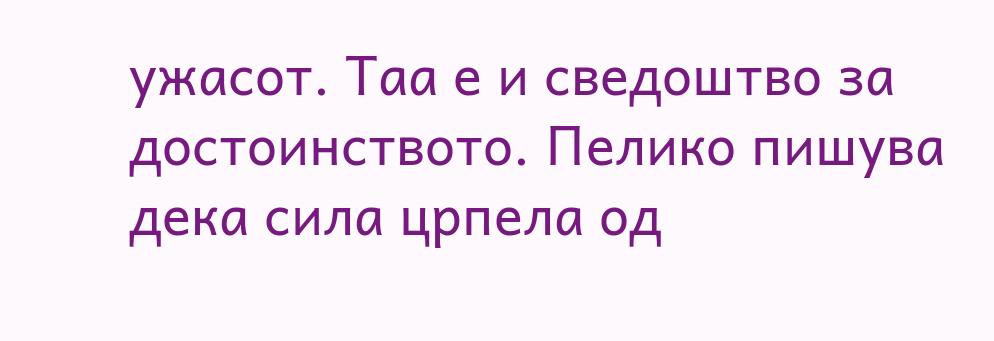ужасот. Таа е и сведоштво за достоинството. Пелико пишува дека сила црпела од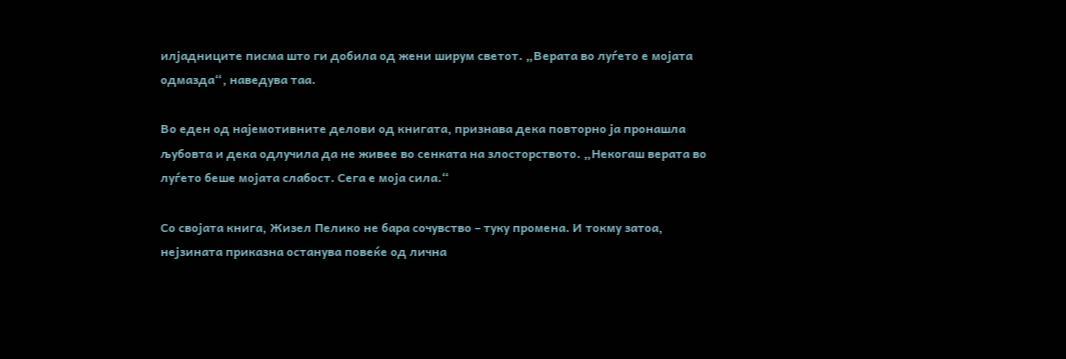илјадниците писма што ги добила од жени ширум светот. „Верата во луѓето е мојата одмазда“, наведува таа.

Во еден од најемотивните делови од книгата, признава дека повторно ја пронашла љубовта и дека одлучила да не живее во сенката на злосторството. „Некогаш верата во луѓето беше мојата слабост. Сега е моја сила.“

Со својата книга, Жизел Пелико не бара сочувство – туку промена. И токму затоа, нејзината приказна останува повеќе од лична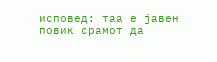исповед: таа е јавен повик срамот да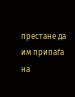престане да им припаѓа на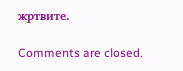жртвите.

Comments are closed.